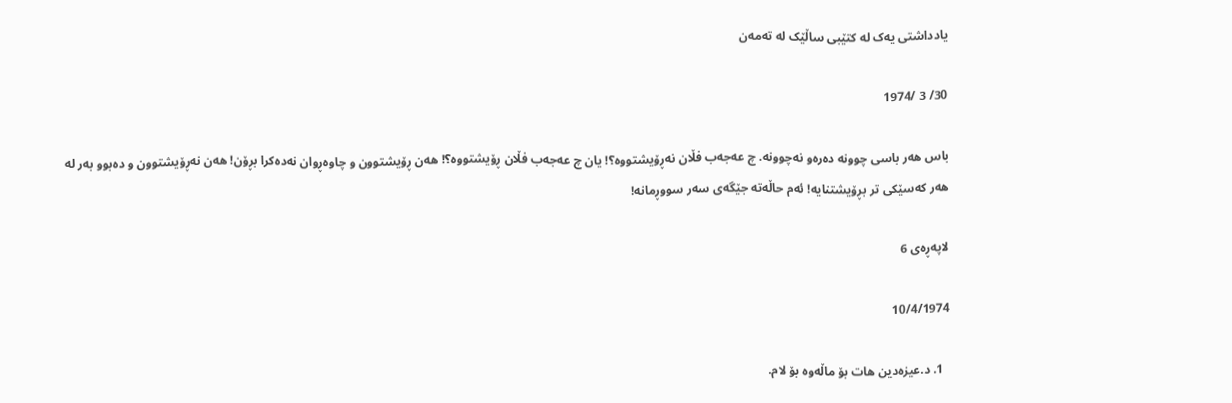یادداشتی یەک لە کتێبی ساڵێک لە تەمەن

30/ 3 /1974

باس هەر باسی چوونە دەرەو نەچوونە. چ عەجەب فڵان نەڕۆیشتووە؟! یان چ عەجەب فڵان ڕۆیشتووە؟! هەن ڕۆیشتوون و چاوەڕوان نەدەکرا بڕۆن! هەن نەڕۆیشتوون و دەبوو بەر لە هەر کەسێکی تر بڕۆیشتنایە! ئەم حاڵەتە جێگەی سەر سووڕمانە!

لاپەڕەی 6

10/4/1974

  1. د.عیزەدین هات بۆ ماڵەوە بۆ لام.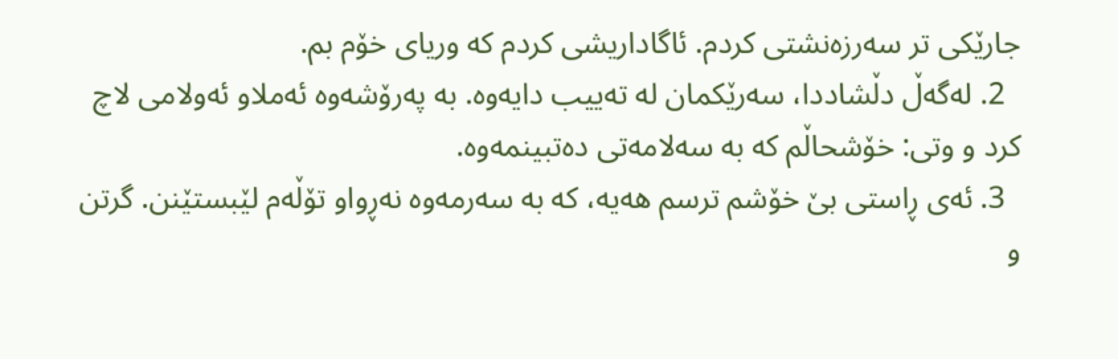جارێکی تر سەرزەنشتی کردم. ئاگاداریشی کردم کە وریای خۆم بم.
  2. لەگەڵ دڵشاددا، سەرێکمان لە تەییب دایەوە. بە پەرۆشەوە ئەملاو ئەولامی لاچ کرد و وتی: خۆشحاڵم کە بە سەلامەتی دەتبینمەوە.
  3. ئەی ڕاستی بێ خۆشم ترسم هەیە، کە بە سەرمەوە نەڕواو تۆڵەم لێبستێنن. گرتن و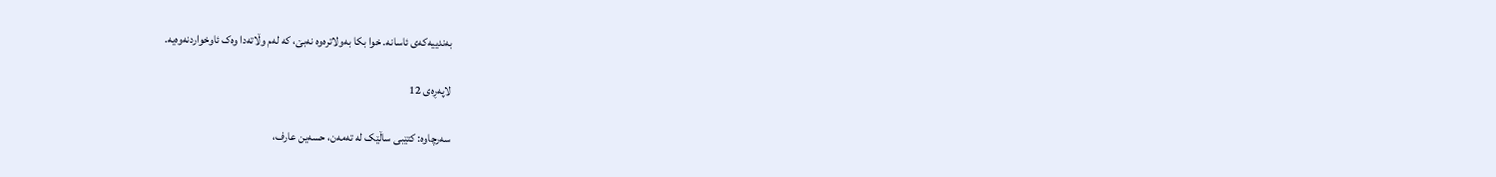بەندییەکەی ئاسانە. خوا بکا بەولاترەوە نەبێ، کە لەم وڵاتەدا وەک ئاوخواردنەوەیە.

لاپەڕەی 12

سەرچاوە: کتێبی ساڵێک لە تەمەن، حسەین عارف،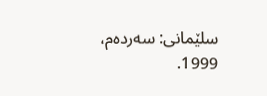سلێمانی: سەردەم، 1999.